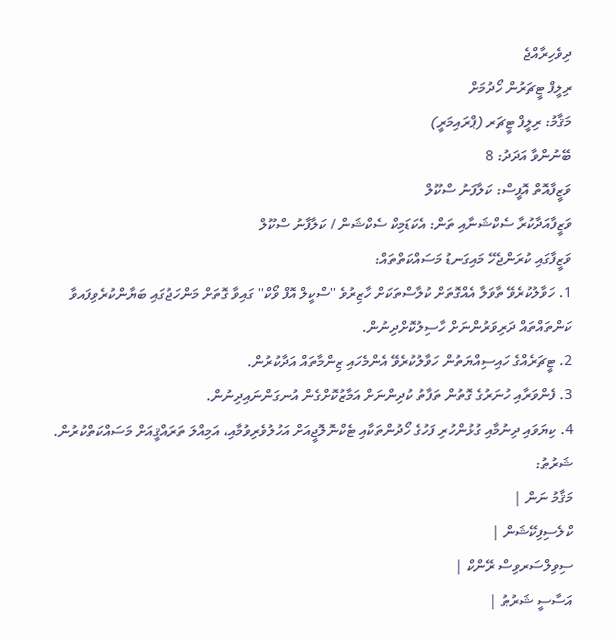ދިވެހިރާއްޖެ
ރިލީފް ޓީޗަރުން ހޯދުމަށް
މަޤާމު: ރިލީފް ޓީޗަރ (ޕްރައިމަރީ)
ބޭނުންވާ އަދަދު: 8
ވަޒީފާއޮތް އޮފީސް: ކަލާފަނު ސްކޫލް
ވަޒީފާއަދާކުރާ ސެކްޝަނާއި ތަން: އެކަޑަމިކް ސެކްޝަން / ކަލާފާނު ސްކޫލް
ވަޒީފާގައި ކުރަންޖެހޭ މައިގަނޑު މަސައްކަތްތައް:
1. ހަވާލުކުރެވޭ ތާވަލާ އެއްގޮތަށް ކުލާސްތަކަށް ހާޒިރުވެ ''ސްކީލް އޮފް ވޯކް'' ގައިވާ ގޮތަށް މަންހަޖުގައި ބަޔާންކުރެވިފައވާ ކަންތައްތައް ދަރިވަރުންނަށް ހާސިލުކޮށްދިނުން.
2. ޓީޗަރެއްގެ ހައިސިއްޔަތުން ހަވާލުކުރެވޭ އެންމެހައި ޒިންމާތައް އަދާކުރުން.
3. ފެންވަރާއި ހުނަރުގެ ގޮތުން ތަފާތު ކުދިންނަށް އަމާޒުކޮށްގެން އުނގަންނައިދިނުން.
4. ކިޔަވައި ދިނުމާއި ގުޅުންހުރި ފަހުގެ ހޯދުންތަކާއި ޓެކްނޮލޮޖީއަށް އަހުލުވެރިވުމާއި، އަމިއްލަ ތަރައްޤީއަށް މަސައްކަތްކުރުން.
ޝަރުޠު:
މަޤާމު ނަން |
ކްލެސިފިކޭޝަން |
ސިވިލްސަރވިސް ރޭންކް |
އަސާސީ ޝަރުޠު |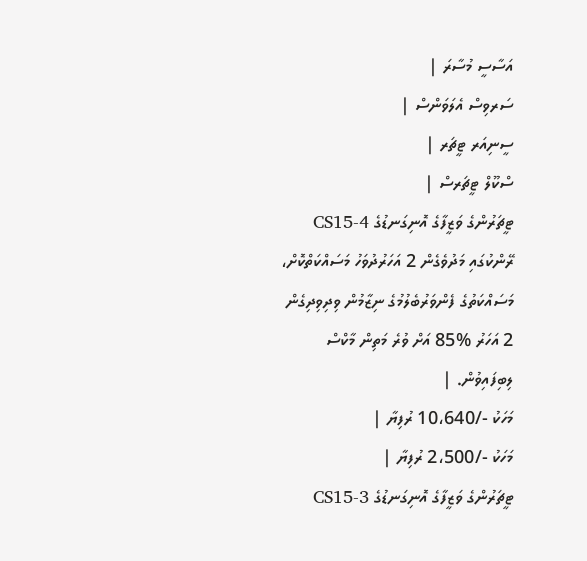އަސާސީ މުސާރަ |
ސަރވިސް އެލަވަންސް |
ސީނިއަރ ޓީޗަރ |
ސްކޫލް ޓީޗަރސް |
ޓީޗަރުންގެ ވަޒީފާގެ އޮނިގަނޑުގެ CS15-4 ރޭންކުގައި މަދުވެގެން 2 އަހަރުދުވަހު މަސައްކަތްކޮށް، މަސައްކަތުގެ ފެންވަރުބެލުމުގެ ނިޒާމުން ވިދިވިދިގެން 2 އަހަރު %85 އަށް ވުރެ މަތިން މާކްސް ލިބިފައިވުން. |
މަހަކު -/10،640 ރުފިޔާ |
މަހަކު -/2،500 ރުފިޔާ |
ޓީޗަރުންގެ ވަޒީފާގެ އޮނިގަނޑުގެ CS15-3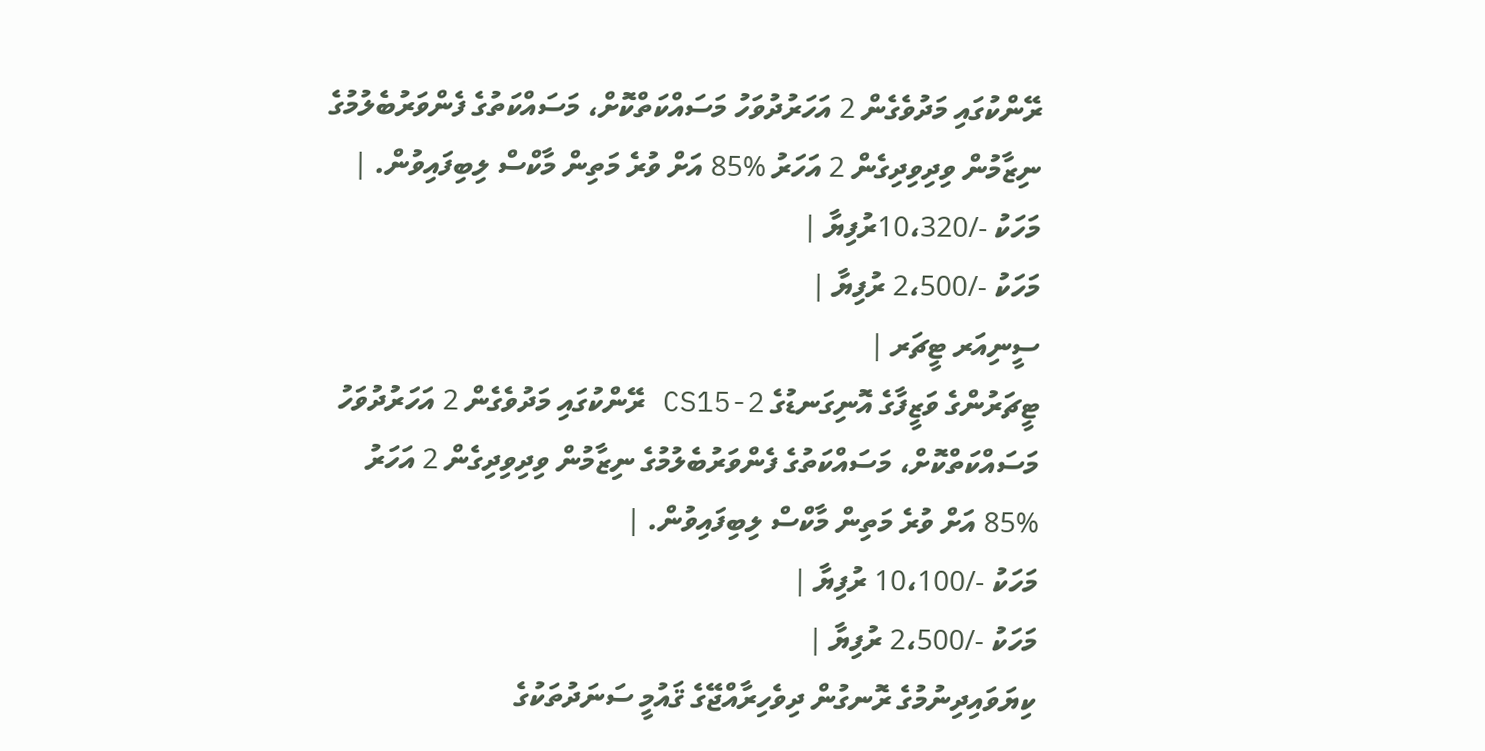ރޭންކުގައި މަދުވެގެން 2 އަހަރުދުވަހު މަސައްކަތްކޮށް، މަސައްކަތުގެ ފެންވަރުބެލުމުގެ ނިޒާމުން ވިދިވިދިގެން 2 އަހަރު %85 އަށް ވުރެ މަތިން މާކްސް ލިބިފައިވުން. |
މަހަކު -/10،320ރުފިޔާ |
މަހަކު -/2،500 ރުފިޔާ |
ސީނިއަރ ޓީޗަރ |
ޓީޗަރުންގެ ވަޒީފާގެ އޮނިގަނޑުގެ CS15-2 ރޭންކުގައި މަދުވެގެން 2 އަހަރުދުވަހު މަސައްކަތްކޮށް، މަސައްކަތުގެ ފެންވަރުބެލުމުގެ ނިޒާމުން ވިދިވިދިގެން 2 އަހަރު %85 އަށް ވުރެ މަތިން މާކްސް ލިބިފައިވުން. |
މަހަކު -/10،100 ރުފިޔާ |
މަހަކު -/2،500 ރުފިޔާ |
ކިޔަވައިދިނުމުގެ ރޮނގުން ދިވެހިރާއްޖޭގެ ޤައުމީ ސަނަދުތަކުގެ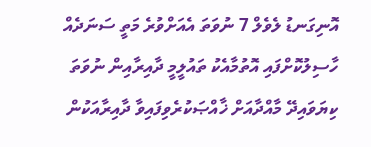އޮނިގަނޑު ލެވެލް 7 ނުވަތަ އެއަށްވުރެ މަތީ ސަނަދެއް ހާސިލުކޮށްފައި އޮތުމާއެކު ތައުލީމީ ދާއިރާއިން ނުވަތަ ކިޔަވައިދޭ މާއްދާއަށް ޚާއްޞަކުރެވިފައިވާ ދާއިރާއަކުން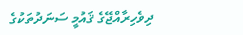ދިވެހިރާއްޖޭގެ ޤައުމީ ސަނަދުތަކުގެ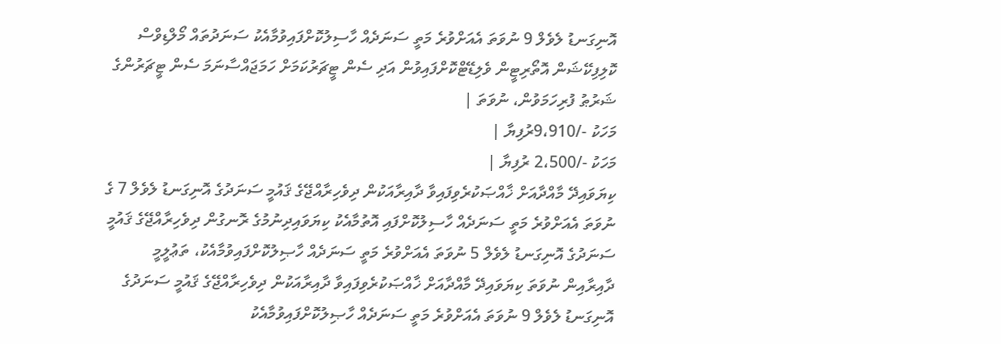އޮނިގަނޑު ލެވެލް 9 ނުވަތަ އެއަށްވުރެ މަތީ ސަނަދެއް ހާސިލުކޮށްފައިވުމާއެކު ސަނަދުތައް މޯލްޑިވްސް ކޮލިފިކޭޝަން އޮތޯރިޓީން ވެލިޑޭޓްކޮށްފައިވުން އަދި ސެން ޓީޗަރުކަމަށް ހަމަޖައްސާނަމަ ސެން ޓީޗަރުންގެ ޝަރުޠު ފުރިހަމަވުން، ނުވަތަ |
މަހަކު -/9،910ރުފިޔާ |
މަހަކު -/2،500 ރުފިޔާ |
ކިޔަވައިދޭ މާއްދާއަށް ޚާއްޞަކުރެވިފައިވާ ދާއިރާއަކުން ދިވެހިރާއްޖޭގެ ޤައުމީ ސަނަދުގެ އޮނިގަނޑު ލެވެލް 7 ގެ ނުވަތަ އެއަށްވުރެ މަތީ ސަނަދެއް ހާސިލުކޮށްފައި އޮތުމާއެކު ކިޔަވައިދިނުމުގެ ރޮނގުން ދިވެހިރާއްޖޭގެ ޤައުމީ ސަނަދުގެ އޮނިގަނޑު ލެވެލް 5 ނުވަތަ އެއަށްވުރެ މަތީ ސަނަދެއް ހާޞިލުކޮށްފައިވުމާއެކު، ތަޢުލީމީ ދާއިރާއިން ނުވަތަ ކިޔަވައިދޭ މާއްދާއަށް ޚާއްޞަކުރެވިފައިވާ ދާއިރާއަކުން ދިވެހިރާއްޖޭގެ ޤައުމީ ސަނަދުގެ އޮނިގަނޑު ލެވެލް 9 ނުވަތަ އެއަށްވުރެ މަތީ ސަނަދެއް ހާޞިލުކޮށްފައިވުމާއެކު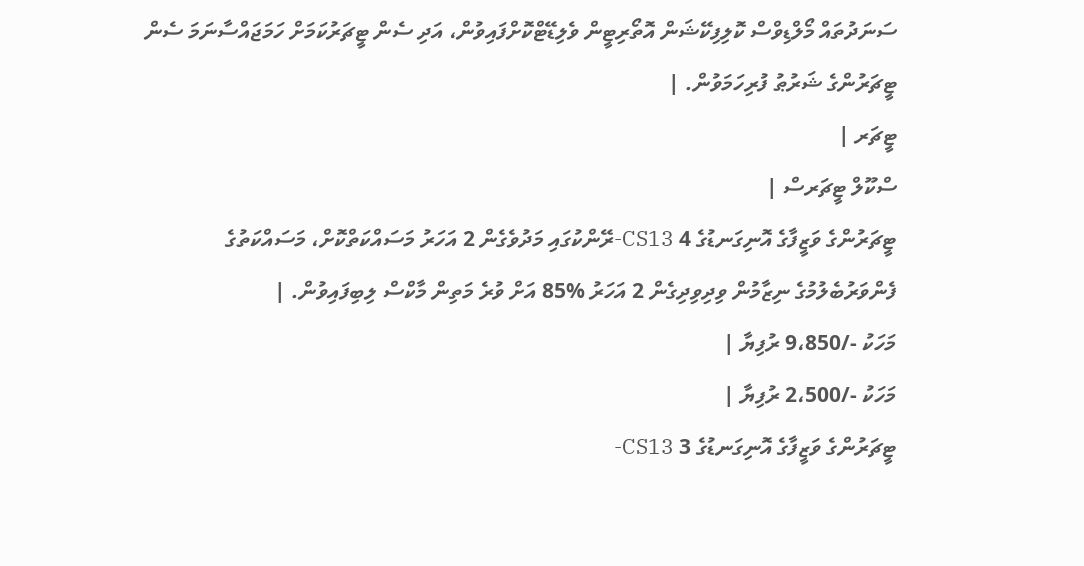ސަނަދުތައް މޯލްޑިވްސް ކޮލިފިކޭޝަން އޮތޯރިޓީން ވެލިޑޭޓްކޮށްފައިވުން، އަދި ސެން ޓީޗަރުކަމަށް ހަމަޖައްސާނަމަ ސެން ޓީޗަރުންގެ ޝަރުޠު ފުރިހަމަވުން. |
ޓީޗަރ |
ސްކޫލް ޓީޗަރސް |
ޓީޗަރުންގެ ވަޒީފާގެ އޮނިގަނޑުގެ 4 CS13-ރޭންކުގައި މަދުވެގެން 2 އަހަރު މަސައްކަތްކޮށް، މަސައްކަތުގެ ފެންވަރުބެލުމުގެ ނިޒާމުން ވިދިވިދިގެން 2 އަހަރު %85 އަށް ވުރެ މަތިން މާކްސް ލިބިފައިވުން. |
މަހަކު -/9،850 ރުފިޔާ |
މަހަކު -/2،500 ރުފިޔާ |
ޓީޗަރުންގެ ވަޒީފާގެ އޮނިގަނޑުގެ 3 CS13-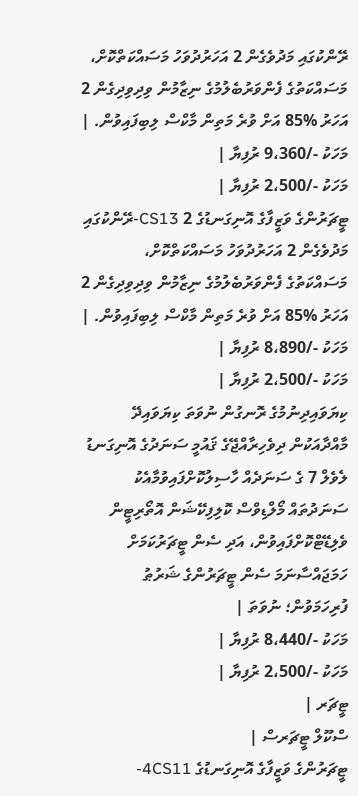ރޭންކުގައި މަދުވެގެން 2 އަހަރުދުވަހު މަސައްކަތްކޮށް، މަސައްކަތުގެ ފެންވަރުބެލުމުގެ ނިޒާމުން ވިދިވިދިގެން 2 އަހަރު %85 އަށް ވުރެ މަތިން މާކްސް ލިބިފައިވުން. |
މަހަކު -/9،360 ރުފިޔާ |
މަހަކު -/2،500 ރުފިޔާ |
ޓީޗަރުންގެ ވަޒީފާގެ އޮނިގަނޑުގެ 2 CS13-ރޭންކުގައި މަދުވެގެން 2 އަހަރުދުވަހު މަސައްކަތްކޮށް، މަސައްކަތުގެ ފެންވަރުބެލުމުގެ ނިޒާމުން ވިދިވިދިގެން 2 އަހަރު %85 އަށް ވުރެ މަތިން މާކްސް ލިބިފައިވުން. |
މަހަކު -/8،890 ރުފިޔާ |
މަހަކު -/2،500 ރުފިޔާ |
ކިޔަވައިދިނުމުގެ ރޮނގުން ނުވަތަ ކިޔަވައިދޭ މާއްދާއަކުން ދިވެހިރާއްޖޭގެ ޤައުމީ ސަނަދުގެ އޮނިގަނޑު ލެވެލް 7 ގެ ސަނަދެއް ހާސިލުކޮށްފައިވުމާއެކު ސަނަދުތައް މޯލްޑިވްސް ކޮލިފިކޭޝަން އޮތޯރިޓީން ވެލިޑޭޓްކޮށްފައިވުން، އަދި ސެން ޓީޗަރުކަމަށް ހަމަޖައްސާނަމަ ސެން ޓީޗަރުންގެ ޝަރުޠު ފުރިހަމަވުން؛ ނުވަތަ |
މަހަކު -/8،440 ރުފިޔާ |
މަހަކު -/2،500 ރުފިޔާ |
ޓީޗަރ |
ސްކޫލް ޓީޗަރސް |
ޓީޗަރުންގެ ވަޒީފާގެ އޮނިގަނޑުގެ 4CS11-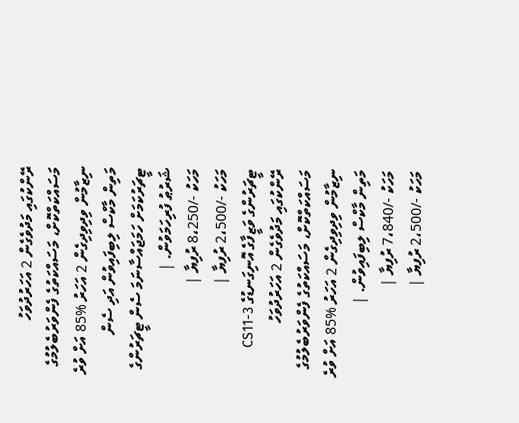ރޭންކުގައި މަދުވެގެން 2 އަހަރުދުވަހު މަސައްކަތްކޮށް، މަސައްކަތުގެ ފެންވަރުބެލުމުގެ ނިޒާމުން ވިދިވިދިގެން 2 އަހަރު %85 އަށް ވުރެ މަތިން މާކްސް ލިބިފައިވުން އަދި ސެން ޓީޗަރުކަމަށް ހަމަޖައްސާނަމަ ސެން ޓީޗަރުންގެ ޝަރުޠު ފުރިހަމަވުން. |
މަހަކު -/8،250 ރުފިޔާ |
މަހަކު -/2،500 ރުފިޔާ |
ޓީޗަރުންގެ ވަޒީފާގެ އޮނިގަނޑުގެ CS11-3 ރޭންކުގައި މަދުވެގެން 2 އަހަރުދުވަހު މަސައްކަތްކޮށް، މަސައްކަތުގެ ފެންވަރުބެލުމުގެ ނިޒާމުން ވިދިވިދިގެން 2 އަހަރު %85 އަށް ވުރެ މަތިން މާކްސް ލިބިފައިވުން. |
މަހަކު -/7،840 ރުފިޔާ |
މަހަކު -/2،500 ރުފިޔާ |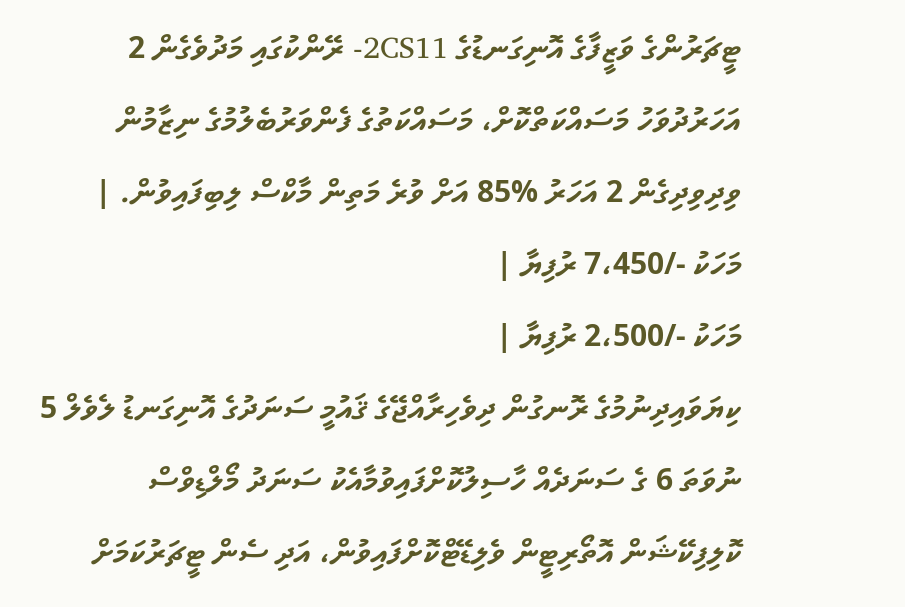ޓީޗަރުންގެ ވަޒީފާގެ އޮނިގަނޑުގެ 2CS11- ރޭންކުގައި މަދުވެގެން 2 އަހަރުދުވަހު މަސައްކަތްކޮށް، މަސައްކަތުގެ ފެންވަރުބެލުމުގެ ނިޒާމުން ވިދިވިދިގެން 2 އަހަރު %85 އަށް ވުރެ މަތިން މާކްސް ލިބިފައިވުން. |
މަހަކު -/7،450 ރުފިޔާ |
މަހަކު -/2،500 ރުފިޔާ |
ކިޔަވައިދިނުމުގެ ރޮނގުން ދިވެހިރާއްޖޭގެ ޤައުމީ ސަނަދުގެ އޮނިގަނޑު ލެވެލް 5 ނުވަތަ 6 ގެ ސަނަދެއް ހާސިލުކޮށްފައިވުމާއެކު ސަނަދު މޯލްޑިވްސް ކޮލިފިކޭޝަން އޮތޯރިޓީން ވެލިޑޭޓްކޮށްފައިވުން، އަދި ސެން ޓީޗަރުކަމަށް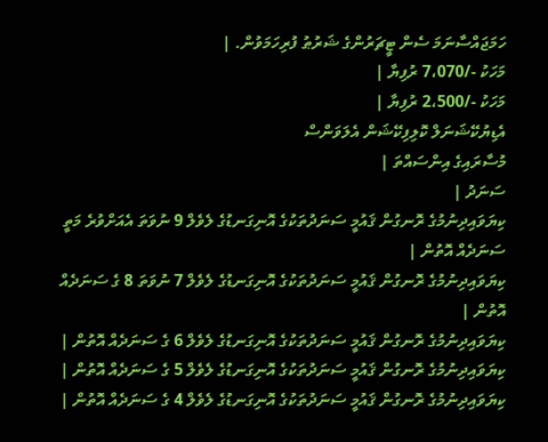ހަމަޖައްސާނަމަ ސެން ޓީޗަރުންގެ ޝަރުޠު ފުރިހަމަވުން. |
މަހަކު -/7،070 ރުފިޔާ |
މަހަކު -/2،500 ރުފިޔާ |
އެޑިޔުކޭޝަނަލް ކޮލިފިކޭޝަން އެލަވަންސް
މުސާރައިގެ އިންސައްތަ |
ސަނަދު |
ކިޔަވައިދިނުމުގެ ރޮނގުން ޤައުމީ ސަނަދުތަކުގެ އޮނިގަނޑުގެ ލެވެލް 9 ނުވަތަ އެއަށްވުރެ މަތީ ސަނަދެއް އޮތުން |
ކިޔަވައިދިނުމުގެ ރޮނގުން ޤައުމީ ސަނަދުތަކުގެ އޮނިގަނޑުގެ ލެވެލް 7 ނުވަތަ 8 ގެ ސަނަދެއް އޮތުން |
ކިޔަވައިދިނުމުގެ ރޮނގުން ޤައުމީ ސަނަދުތަކުގެ އޮނިގަނޑުގެ ލެވެލް 6 ގެ ސަނަދެއް އޮތުން |
ކިޔަވައިދިނުމުގެ ރޮނގުން ޤައުމީ ސަނަދުތަކުގެ އޮނިގަނޑުގެ ލެވެލް 5 ގެ ސަނަދެއް އޮތުން |
ކިޔަވައިދިނުމުގެ ރޮނގުން ޤައުމީ ސަނަދުތަކުގެ އޮނިގަނޑުގެ ލެވެލް 4 ގެ ސަނަދެއް އޮތުން |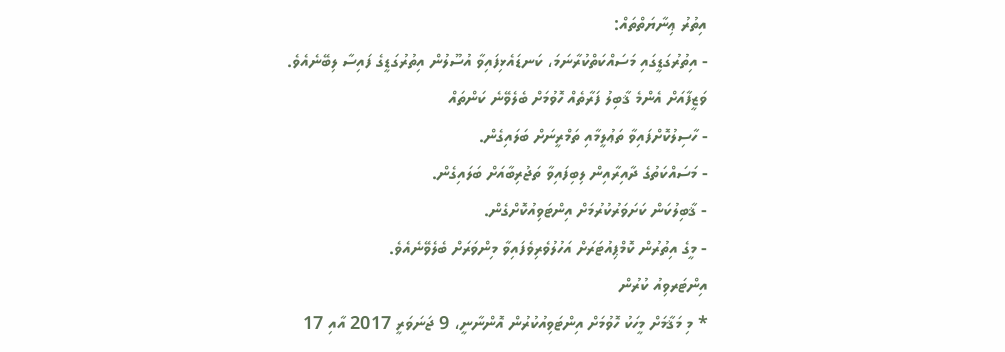އިތުރު ޢިނާޔަތްތައް:
- އިތުރުގަޑީގައި މަސައްކަތްކުރާނަމަ، ކަނޑައެޅިފައިވާ އުސޫލުން އިތުރުގަޑީގެ ފައިސާ ލިބޭނެއެވެ.
ވަޒީފާއަށް އެންމެ ޤާބިލު ފަރާތެއް ހޮވުމަށް ބެލެވޭނެ ކަންތައް
- ހާސިލުކޮށްފައިވާ ތަޢުލީމާއި ތަމްރީނަށް ބަލައިގެން.
- މަސައްކަތުގެ ދާއިރާއިން ލިބިފައިވާ ތަޖުރިބާއަށް ބަލައިގެން.
- ޤާބިލުކަން ކަށަވަރުކުރުމަށް އިންޓަވިއުކޮށްގެން.
- މީގެ އިތުރުން ކޮމްޕިއުޓަރަށް އަހުލުވެރިވެފައިވާ މިންވަރަށް ބެލެވޭނެއެވެ.
އިންޓަރވިއު ކުރުން
* މި މަޤާމަށް މީހަކު ހޮވުމަށް އިންޓަވިއުކުރުން އޮންނާނީ، 9 ޖަނަވަރީ 2017 އާއި 17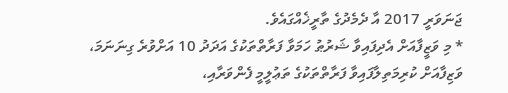ޖަނަވަރީ 2017 އާ ދެމެދުގެ ތާރީޚެއްގައެވެ.
* މި ވަޒީފާއަށް އެދިފައިވާ ޝަރުޠު ހަމަވާ ފަރާތްތަކުގެ އަދަދު 10 އަށްވުރެ ގިނަނަމަ، ވަޒިފާއަށް ކުރިމަތިލާފައިވާ ފަރާތްތަކުގެ ތަޢުލީމީ ފެންވަރާއި،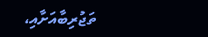ތަޖުރިބާއަށާއި،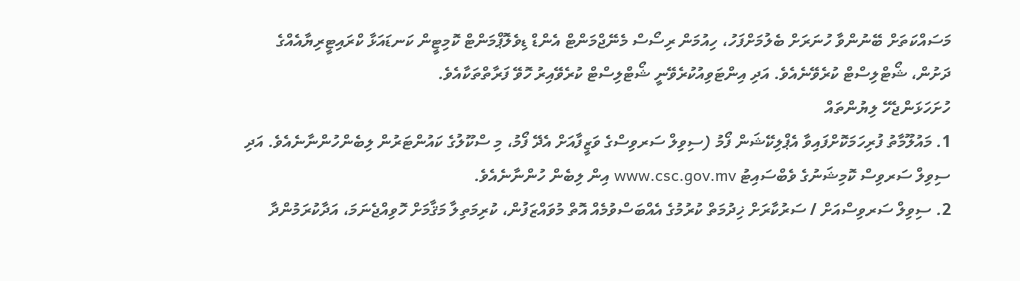މަސައްކަތަށް ބޭނުންވާ ހުނަރަށް ބެލުމަށްފަހު، ހިއުމަން ރިސޯސް މެނޭޖްމަންޓް އެންޑް ޑިވެލޮޕްމަންޓް ކޮމިޓީން ކަނޑައަޅާ ކްރައިޓީރިޔާއެއްގެ ދަށުން، ޝޯޓްލިސްޓް ކުރެވޭނެއެވެ. އަދި އިންޓަވިއުކުރެވޭނީ ޝޯޓްލިސްޓް ކުރެވޭއިރު ހޮވޭ ފަރާތްތަކާއެވެ.
ހުށަހަޅަންޖެހޭ ލިޔުންތައް
1. މައުލޫމާތު ފުރިހަމަކޮށްފައިވާ އެޕްލިކޭޝަން ފޯމު (ސިވިލް ސަރވިސްގެ ވަޒީފާއަށް އެދޭ ފޯމު، މި ސްކޫލުގެ ކައުންޓަރުން ލިބެންހުންނާނެއެވެ. އަދި ސިވިލް ސަރވިސް ކޮމިޝަނުގެ ވެބްސައިޓު www.csc.gov.mv އިން ލިބެން ހުންނާނެއެވެ.
2. ސިވިލް ސަރވިސްއަށް / ސަރުކާރަށް ޚިދުމަތް ކުރުމުގެ އެއްބަސްވުމެއް އޮތް މުވައްޒަފުން، ކުރިމަތިލާ މަޤާމަށް ހޮވިއްޖެނަމަ، އަދާކުރަމުންދާ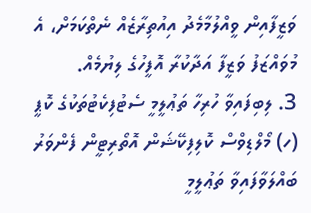ވަޒީފާއިން ވީއްލުމާމެދު އިއުތިރާޒެއް ނެތްކަމަށް، އެ މުވައްޒަފު ވަޒީފާ އަދާކުރާ އޮފީހުގެ ލިޔުމެއް.
3. ލިބިފައިވާ ހުރިހާ ތަޢުލީމީ ސެޓުފިކެޓުތަކުގެ ކޮޕީ
(ހ) މޯލްޑިވްސް ކޮލިފިކޭޝަން އޮތޯރިޓީން ފެންވަރު ބައްލަވާފައިވާ ތަޢުލީމީ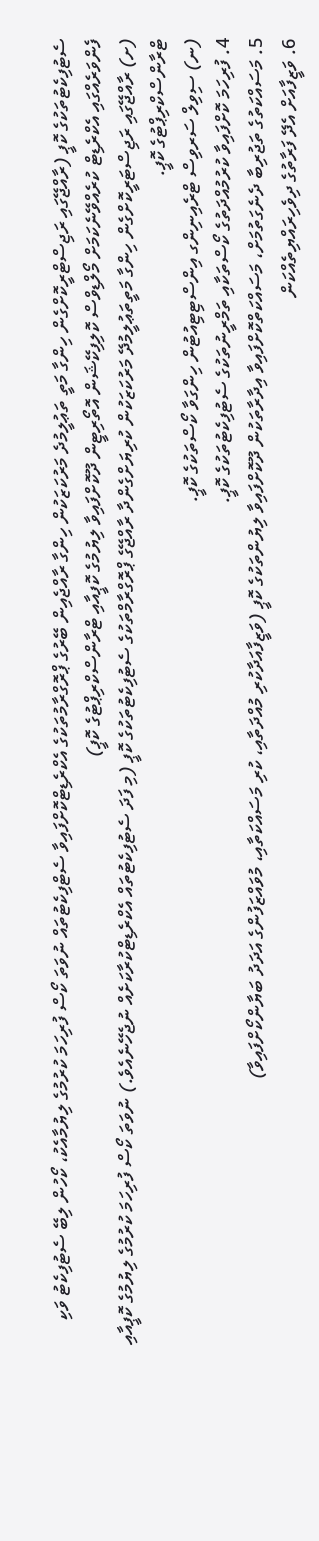ސެޓުފިކެޓުތަކުގެ ކޮޕީ (ރާއްޖޭގައި ރަޖިސްޓްރީކޮށްގެން ހިންގާ މަތީ ތަޢުލީމުދެ މަރުކަޒަކުން ހިންގާ ރާއްޖެއިން ބޭރުގެ ޕްރޮގްރާމުތަކުގެ އެކްރެޑިޓްކޮށްފައިވާ ސެޓްފިކެޓުތައް ނުވަތަ ކޯސް ފުރިހަމަ ކުރުމުގެ ލިޔުމާއެކު، ކޯހުން ލިބޭ ސެޓުފިކެޓު ވަކި ފެންވަރެއްގައި އެކްރެޑިޓް ކުރެއްވޭނެކަމަށް މޯލްޑިވްސް ކޮލިފިކޭޝަން އޮތޯރިޓީން ދޫކޮށްފައިވާ ލިޔުމުގެ ކޮޕީއާއި ޓްރާންސްކްރިޕްޓުގެ ކޮޕީ)
(ށ) ރާއްޖޭގައި ރަޖިސްޓަރީކޮށްގެން ހިންގާ މަތީތަޢުލީމުދޭ މަރުކަޒަކުން ކުރިޔަށްގެންދާ ރާއްޖޭގެ ޕްރޮގްރާމްތަކުގެ ސެޓުފިކެޓުތަކުގެ ކޮޕީ (މި ފަދަ ސެޓުފިކެޓުތައް އެކްރެޑިޓްކުރާކަށެއް ނުޖެހޭނެއެވެ.) ނުވަތަ ކޯސް ފުރިހަމަ ކުރުމުގެ ލިޔުމުގެ ކޮޕީއާއި ޓްރާންސްކްރިޕްޓުގެ ކޮޕީ.
(ނ) ސިވިލް ސަރވިސް ޓްރެއިނިންގ އިންސްޓިޓިއުޓުން ހިންގަވާ ކޯސްތަކުގެ ކޮޕީ.
4. ފުރިހަމަ ކޮށްފައިވާ ކުރުމުއްދަތުގެ ކޯސްތަކާއި ތަމްރީނުތަކުގެ ސެޓުފިކެޓުތަކުގެ ކޮޕީ.
5. މަސައްކަތުގެ ތަޖުރިބާ ދެނެގަތުމަށް، މަސައްކަތްކޮށްފައިވާ އިދާރާތަކުން ދޫކޮށްފައިވާ ލިޔުންތަކުގެ ކޮޕީ (ވަޒީފާއަދާކުރި މުއްދަތާއި، ކުރި މަސައްކަތާއި، މުވައްޒަފުންގެ އަދަދު ބަޔާންކޯށްފައިވާ)
6. ވަޒީފާއަށް އެދޭ ފަރާތުގެ ދިވެހިރައްޔިތެއްކަން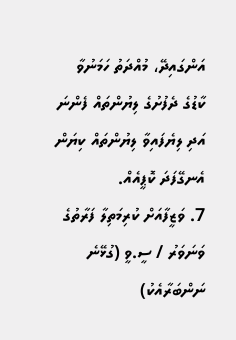އަންގައިދޭ، މުއްދަތު ހަމަނުވާ ކާޑުގެ ދެފުށުގެ ލިޔުންތައް ފެންނަ އަދި ލިޔެފައިވާ ލިޔުންތައް ކިޔަން އެނގޭފަދަ ކޮޕީއެއް.
7. ވަޒީފާއަށް ކުރިމަތިލާ ފަރާތުގެ ވަނަވަރު / ސީ.ވީ (ގުޅޭނެ ނަންބަރާއެކު)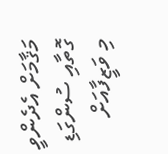މަޤާމަށް އެދެންވީ ގޮތާއި ސުންގަޑި
މި ވަޒީފާއަށް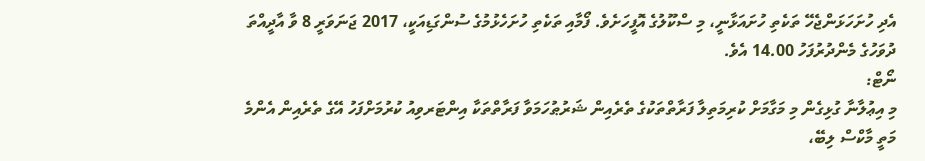އެދި ހުށަހަޅަންޖެހޭ ތަކެތި ހުށައަޅާނީ، މި ސްކޫލުގެ އޮފީހަށެވެ. ފޯމާއި ތަކެތި ހުށަހެޅުމުގެ ސުންގަޑިއަކީ، 2017 ޖަނަވަރީ 8 ވާ އާދީއްތަ ދުވަހުގެ މެންދުރުފަހު 14.00 އެވެ.
ނޯޓް:
މި އިޢުލާނާ ގުޅިގެން މި މަގާމަށް ކުރިމަތިލާ ފަރާތްތަކުގެ ތެރެއިން ޝަރުޠުހަމަވާ ފަރާތްތަކާ އިންޓަރވިއު ކުރުމަށްފަހު އޭގެ ތެރެއިން އެންމެ މަތީ މާކްސް ލިބޭ،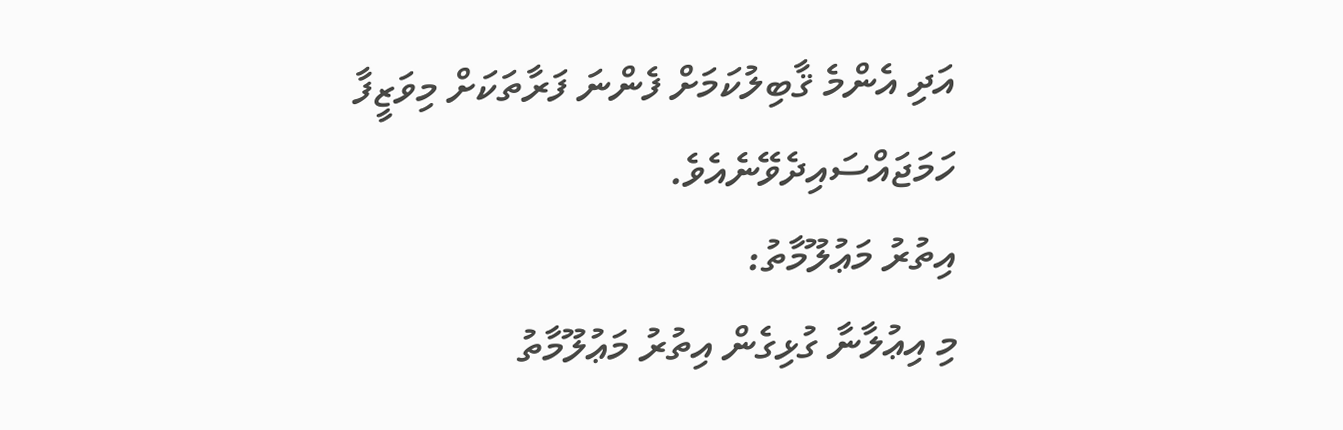އަދި އެންމެ ޤާބިލުކަމަށް ފެންނަ ފަރާތަކަށް މިވަޒީފާ ހަމަޖައްސައިދެވޭނެއެވެ.
އިތުރު މަޢުލޫމާތު:
މި އިޢުލާނާ ގުޅިގެން އިތުރު މަޢުލޫމާތު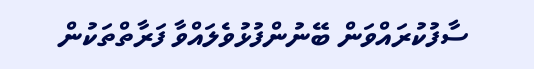ސާފުކުރައްވަން ބޭނުންފުޅުވެލައްވާ ފަރާތްތަކުން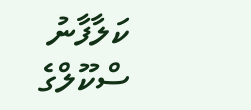ކަލާފާނު ސްކޫލްގެ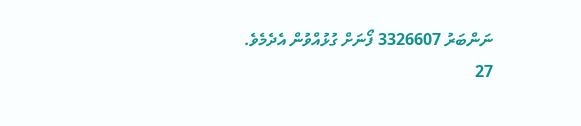ނަންބަރު 3326607 ފޯނަށް ގުޅުއްވުން އެދެމެވެ.
27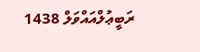ރަބީޢުލްއައްވަލް 1438